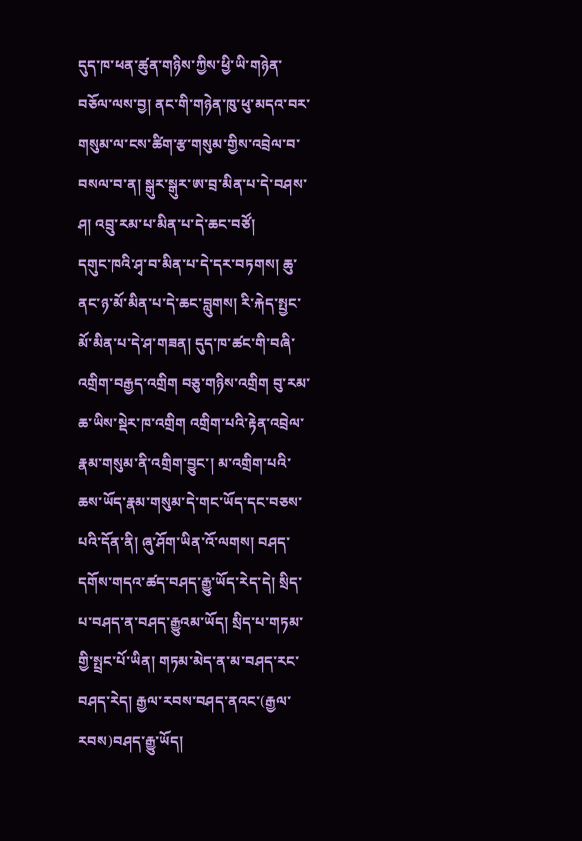དུད་ཁ་ཕན་ཚུན་གཉིས་ཀྱིས་ཕྱི་ཡི་གཉེན་བཅོལ་ལས་བྱ། ནང་གི་གཉེན་ཁུ་ཕུ་མདའ་བར་གསུམ་ལ་ངས་ཚིག་རྩ་གསུམ་གྱིས་འབྲེལ་བ་བསལ་བ་ན། སྒུར་སྒུར་ཨ་བྲ་མིན་པ་དེ་བཤས་ཤ། འབྲུ་རམ་པ་མིན་པ་དེ་ཆང་བཙོ།
དགུང་ཁའི་ཤྭ་བ་མིན་པ་དེ་དར་བཏགས། ཆུ་ནང་ཉ་མོ་མིན་པ་དེ་ཆང་བླུགས། རི་རྐེད་སྤྱང་མོ་མིན་པ་དེ་ཤ་གཟན། དུད་ཁ་ཚང་གི་བཞི་འགྲིག་བརྒྱད་འགྲིག བཅུ་གཉིས་འགྲིག བུ་རམ་ཆ་ཡིས་སྡེར་ཁ་འགྲིག འགྲིག་པའི་རྟེན་འབྲེལ་རྣམ་གསུམ་ནི་འགྲིག་བྱུང་། མ་འགྲིག་པའི་ཆས་ཡོད་རྣམ་གསུམ་དེ་གང་ཡོད་དང་བཅས་པའི་དོན་ནི། ཞུ་ཤོག་ཡིན་འོ་ལགས། བཤད་དགོས་གདའ་ཚད་བཤད་རྒྱུ་ཡོད་རེད་དེ། སྲིད་པ་བཤད་ན་བཤད་རྒྱུའམ་ཡོད། སྲིད་པ་གཏམ་གྱི་སྤྲང་པོ་ཡིན། གཏམ་མེད་ན་མ་བཤད་རང་བཤད་རེད། རྒྱལ་རབས་བཤད་ནའང་(རྒྱལ་རབས)བཤད་རྒྱུ་ཡོད།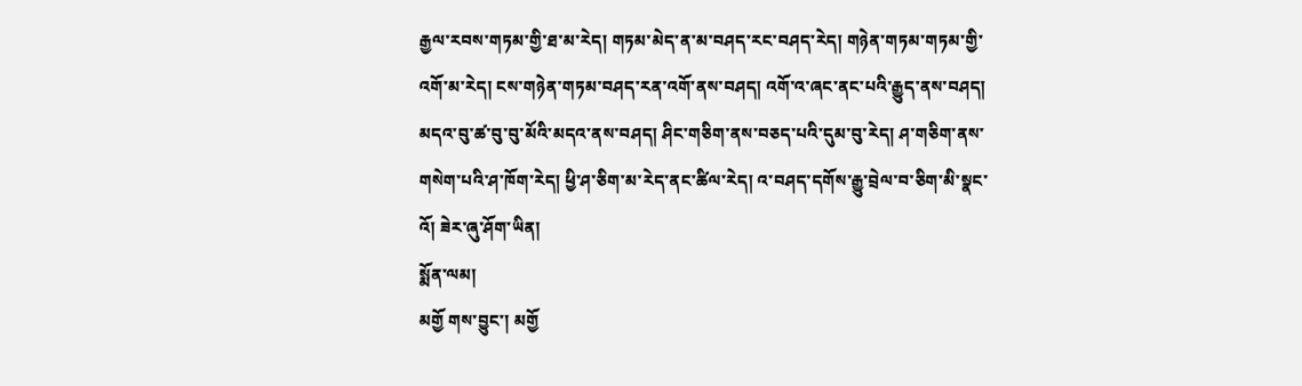རྒྱལ་རབས་གཏམ་གྱི་ཐ་མ་རེད། གཏམ་མེད་ན་མ་བཤད་རང་བཤད་རེད། གཉེན་གཏམ་གཏམ་གྱི་འགོ་མ་རེད། ངས་གཉེན་གཏམ་བཤད་རན་འགོ་ནས་བཤད། འགོ་འ་ཞང་ནང་པའི་རྒྱུད་ནས་བཤད། མདའ་བུ་ཚ་བུ་བུ་མོའི་མདའ་ནས་བཤད། ཤིང་གཅིག་ནས་བཅད་པའི་དུམ་བུ་རེད། ཤ་གཅིག་ནས་གསེག་པའི་ཤ་ཁོག་རེད། ཕྱི་ཤ་ཅིག་མ་རེད་ནང་ཚིལ་རེད། འ་བཤད་དགོས་རྒྱུ་བྲེལ་བ་ཅིག་མི་སྣང་འོ། ཟེར་ཞུ་ཤོག་ཡིན།
སྨོན་ལམ།
མགྱོ གས་བྱུང་། མགྱོ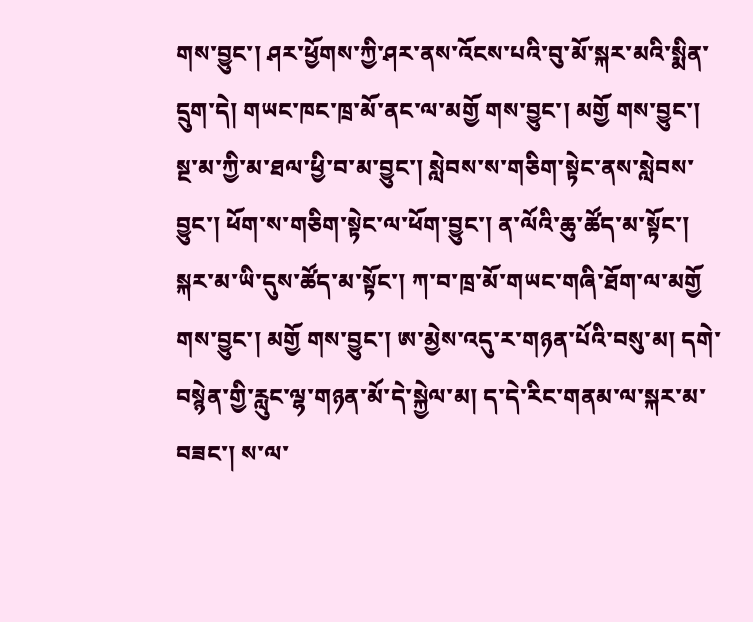གས་བྱུང་། ཤར་ཕྱོགས་ཀྱི་ཤར་ནས་འོངས་པའི་བུ་མོ་སྐར་མའི་སྨིན་དྲུག་དེ། གཡང་ཁང་ཁྲ་མོ་ནང་ལ་མགྱོ གས་བྱུང་། མགྱོ གས་བྱུང་། སྔ་མ་ཀྱི་མ་ཐལ་ཕྱི་བ་མ་བྱུང་། སླེབས་ས་གཅིག་སྟེང་ནས་སླེབས་བྱུང་། ཕོག་ས་གཅིག་སྟེང་ལ་ཕོག་བྱུང་། ན་ལོའི་ཆུ་ཚོད་མ་སྟོང་། སྐར་མ་ཡི་དུས་ཚོད་མ་སྟོང་། ཀ་བ་ཁྲ་མོ་གཡང་གཞི་ཐོག་ལ་མགྱོ གས་བྱུང་། མགྱོ གས་བྱུང་། ཨ་མྱེས་འདུ་ར་གཉན་པོའི་བསུ་མ། དགེ་བསྙེན་གྱི་རླུང་ལྷ་གཉན་མོ་དེ་སྐྱེལ་མ། ད་དེ་རིང་གནམ་ལ་སྐར་མ་བཟང་། ས་ལ་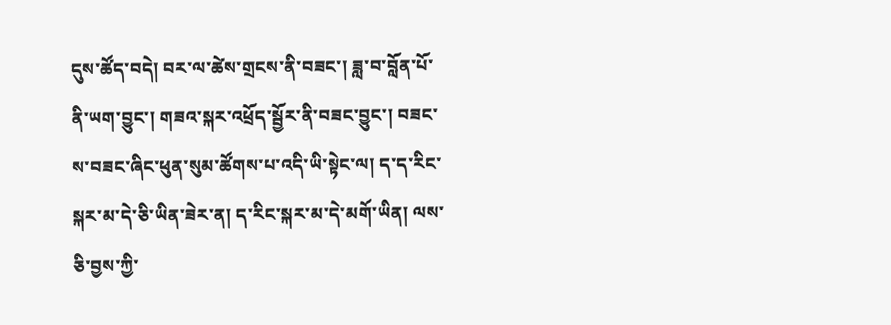དུས་ཚོད་བདེ། བར་ལ་ཚེས་གྲངས་ནི་བཟང་། ཟླ་བ་བློན་པོ་ནི་ཡག་བྱུང་། གཟའ་སྐར་འཕྲོད་སྦྱོར་ནི་བཟང་བྱུང་། བཟང་ས་བཟང་ཞིང་ཕུན་སུམ་ཚོགས་པ་འདི་ཡི་སྟེང་ལ། ད་ད་རིང་སྐར་མ་དེ་ཅི་ཡིན་ཟེར་ན། ད་རིང་སྐར་མ་དེ་མགོ་ཡིན། ལས་ཅི་བྱས་ཀྱི་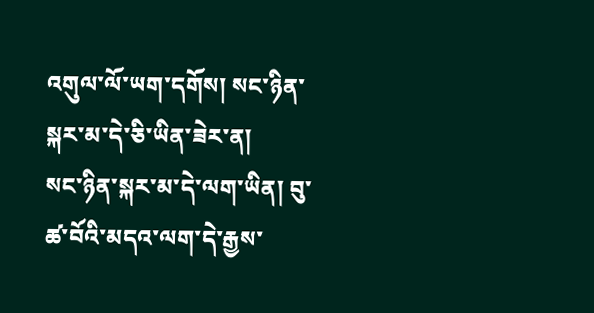འགུལ་ལོ་ཡག་དགོས། སང་ཉིན་སྐར་མ་དེ་ཅི་ཡིན་ཟེར་ན།
སང་ཉིན་སྐར་མ་དེ་ལག་ཡིན། བུ་ཚ་བོའི་མདའ་ལག་དེ་རྒྱས་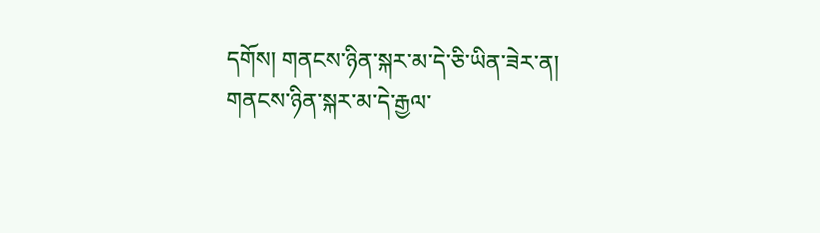དགོས། གནངས་ཉིན་སྐར་མ་དེ་ཅི་ཡིན་ཟེར་ན། གནངས་ཉིན་སྐར་མ་དེ་རྒྱལ་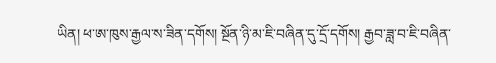ཡིན། ཕ་ཨ་ཁུས་རྒྱལ་ས་ཟིན་དགོས། སྔོན་ཉི་མ་ཇི་བཞིན་དུ་དྲོ་དགོས། རྒྱབ་ཟླ་བ་ཇི་བཞིན་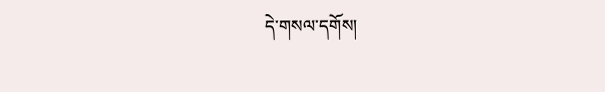དེ་གསལ་དགོས།